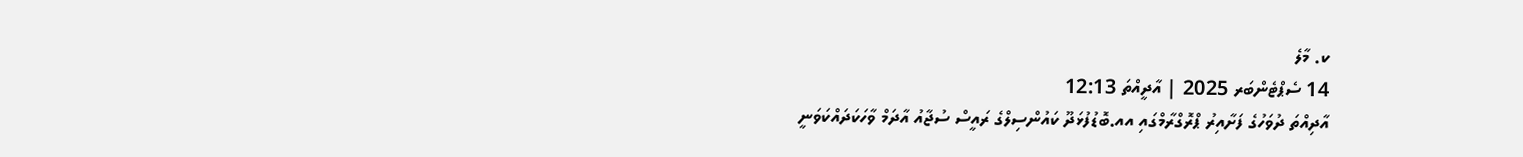ކ. މާލެ
14 ސެޕްޓެންބަރ 2025 | އާދީއްތަ 12:13
އާދިއްތަ ދުވަހުގެ ފަށާއިރު ޕްރޮގްރާމްގައި އއ.ބޮޑުފުޅަދޫ ކައުންސިލްގެ ރައީސް ސުޖާއު އާދަމް ވާހަކަދައްކަވަނީ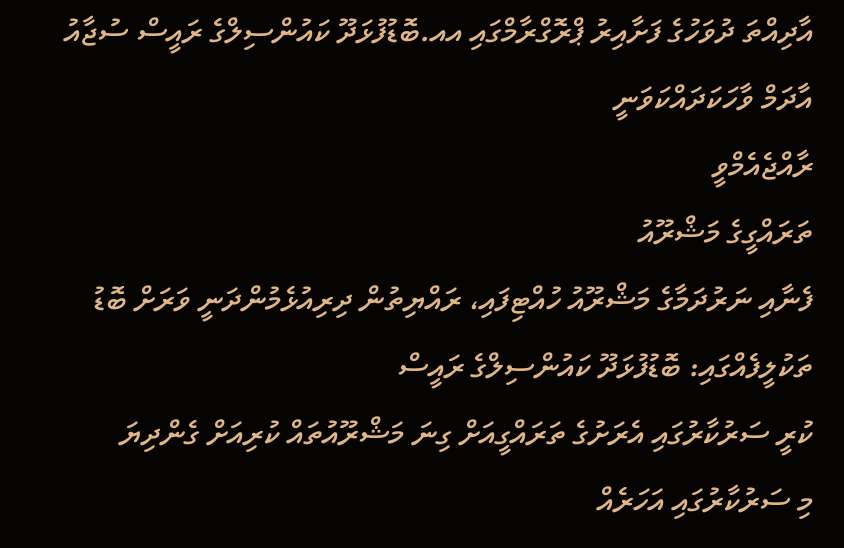އާދިއްތަ ދުވަހުގެ ފަށާއިރު ޕްރޮގްރާމްގައި އއ.ބޮޑުފުޅަދޫ ކައުންސިލްގެ ރައީސް ސުޖާއު އާދަމް ވާހަކަދައްކަވަނީ
ރާއްޖެއެމްވީ
ތަރައްގީގެ މަޝްރޫއު
ފެނާއި ނަރުދަމާގެ މަޝްރޫއު ހުއްޓިފައި، ރައްޔިތުން ދިރިއުޅެމުންދަނީ ވަރަށް ބޮޑު ތަކުލީފެއްގައި: ބޮޑުފުޅަދޫ ކައުންސިލްގެ ރައީސް
ކުރީ ސަރުކާރުގައި އެރަށުގެ ތަރައްގީއަށް ގިނަ މަޝްރޫއުތައް ކުރިއަށް ގެންދިޔަ
މި ސަރުކާރުގައި އަހަރެއް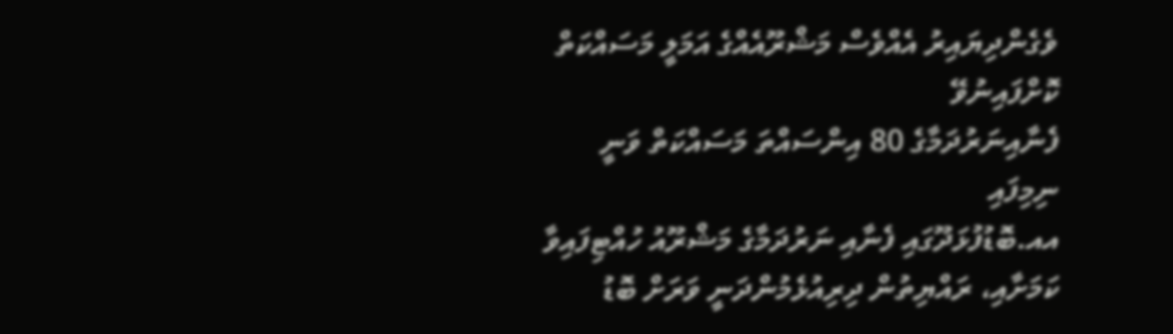ވެގެންދިޔައިރު އެއްވެސް މަޝްރޫއެއްގެ އަމަލީ މަސައްކަތް ކޮށްފައިނުވޭ
ފެނާއިނަރުދަމާގެ 80 އިންސައްތަ މަސައްކަތް ވަނީ ނިމިފައި
އއ.ބޮޑުފުޅަދޫގައި ފެނާއި ނަރުދަމާގެ މަޝްރޫއު ހުއްޓިފައިވާ ކަމަށާއި، ރައްޔިތުން ދިރިއުޅެމުންދަނީ ވަރަށް ބޮޑު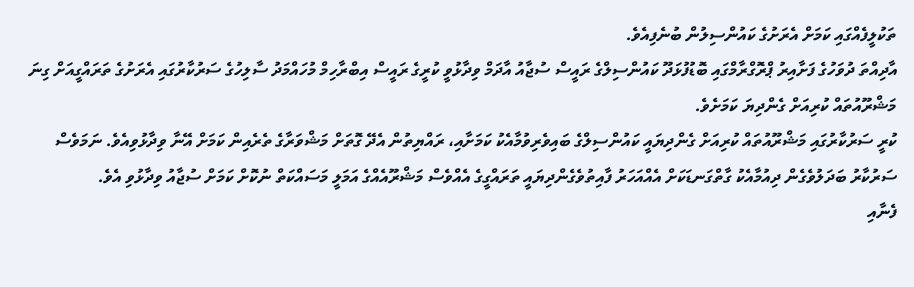ތަކުލީފެއްގައި ކަމަށް އެރަށުގެ ކައުންސިލުން ބުނެފިއެވެ.
އާދިއްތަ ދުވަހުގެ ފަށާއިރު ޕްރޮގްރާމްގައި ބޮޑުފުޅަދޫ ކައުންސިލްގެ ރައީސް ސުޖާއު އާދަމް ވިދާޅުވީ ކުރީގެ ރައީސް އިބްރާހިމް މުހައްމަދު ސާލިހުގެ ސަރުކާރުގައި އެރަށުގެ ތަރައްގީއަށް ގިނަ މަޝްރޫއުތައް ކުރިއަށް ގެންދިޔަ ކަމަށެވެ.
ކުރީ ސަރުކާރުގައި މަޝްރޫއުތައް ކުރިއަށް ގެންދިޔައީ ކައުންސިލްގެ ބައިވެރިވުމާއެކު ކަމަށާއި، ރައްޔިތުން އެދޭ ގޮތަށް މަޝްވަރާގެ ތެރެއިން ކަމަށް އޭނާ ވިދާޅުވިއެވެ. ނަމަވެސް ސަރުކާރު ބަދަލުވެގެން ދިއުމާއެކު ގާތްގަނޑަކަށް އެއްއަހަރު ފާއިތުވެގެންދިޔައީ ތަރައްގީގެ އެއްވެސް މަޝްރޫއެއްގެ އަމަލީ މަސައްކަތް ނުކޮށް ކަމަށް ސުޖާއު ވިދާޅުވި އެވެ.
ފެނާއި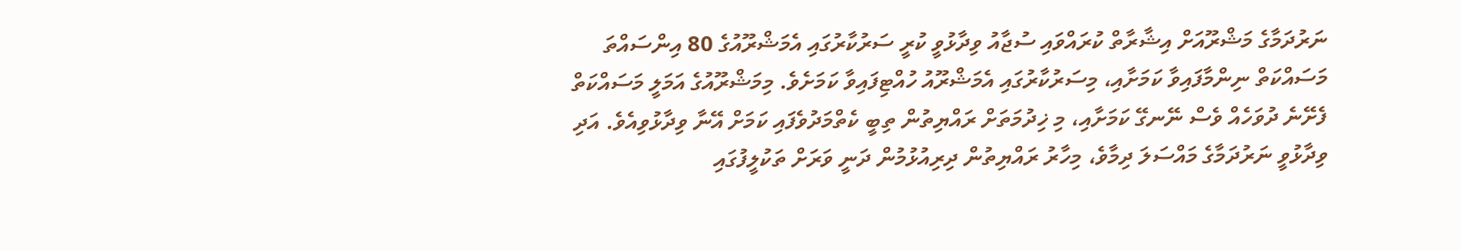ނަރުދަމާގެ މަޝްރޫއަށް އިޝާރާތް ކުރައްވައި ސުޖާއު ވިދާޅުވީ ކުރީ ސަރުކާރުގައި އެމަޝްރޫއުގެ 80 އިންސައްތަ މަސައްކަތް ނިންމާފައިވާ ކަމަށާއި، މިސަރުކާރުގައި އެމަޝްރޫއު ހުއްޓިފައިވާ ކަމަށެވެ. މިމަޝްރޫއުގެ އަމަލީ މަސައްކަތް ފެށޭނެ ދުވަހެއް ވެސް ނޭނގޭ ކަމަށާއި، މި ޚިދުމަތަށް ރައްޔިތުން ތިބީ ކެތްމަދުވެފައި ކަމަށް އޭނާ ވިދާޅުވިއެވެ. އަދި ވިދާޅުވީ ނަރުދަމާގެ މައްސަލަ ދިމާވެ، މިހާރު ރައްޔިތުން ދިރިއުޅުމުން ދަނީ ވަރަށް ތަކުލީފުގައި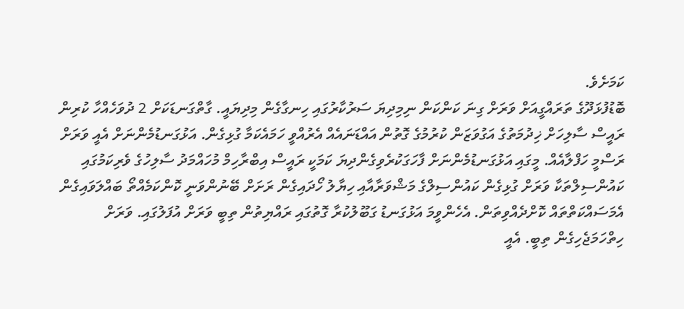ކަމަށެވެ.
ބޮޑުފުޅަދޫގެ ތަރައްގީއަށް ވަރަށް ގިނަ ކަންކަން ނިމިދިޔަ ސަރުކާރުގައި ހިނގާގެން މިދިޔައީ. ގާތްގަނޑަކަށް 2 ދުވަހެއްހާ ކުރިން ރައީސް ސާލިހަށް ޚިދުމަތުގެ އަގުވަޒަން ކުރުމުގެ ގޮތުން އައްޑަނައެއް އެރުއްވީ ހަމައެކަމާ ގުޅިގެން. އަޅުގަނޑުމެންނަށް އެއީ ވަރަށް ރަސްމީ ހަފްލާއެއް. މީގައި އަޅުގަނޑުމެންނަށް ފާހަގަކުރެވިގެންދިޔަ ކަމަކީ ރައީސް އިބްރާހިމް މުހައްމަދު ސާލިހުގެ ވެރިކަމުގައި ކައުންސިލްތަކާ ވަރަށް ގުޅިގެން ކައުންސިލްގެ މަޝްވަރާއާއި ހިޔާލު ހޯދައިގެން ރަށަށް ބޭނުންވަނީ ކޮންކަމެއްތޯ ބައްލަވައިގެން އެމަސައްކަތްތައް ކޮށްދެއްވިތަން. އެހެންވީމަ އަޅުގަނޑު ގަބޫލުކުރާ ގޮތުގައި ރައްޔިތުން ތިބީ ވަރަށް އުފަލުގައި. ވަރަށް ހިތްހަމަޖެހިގެން ތިބީ. އެއީ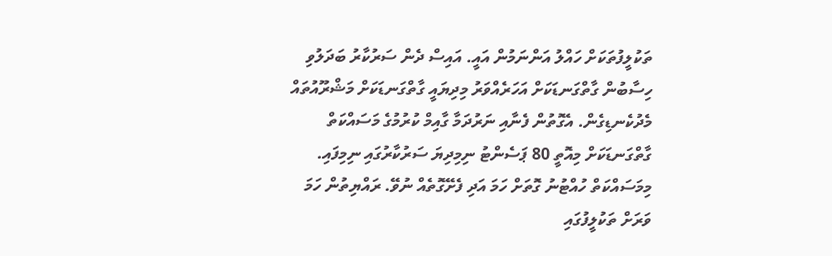ތަކުލީފުތަކަށް ހައްލު އަންނަމުން އައީ. އައިސް ދެން ސަރުކާރު ބަދަލުވި ހިސާބުން ގާތްގަނޑަކަށް އަހަރެއްވަރު މިދިޔައީ ގާތްގަނޑަކަށް މަޝްރޫއުތައް މެދުކެނޑިގެން. އެގޮތުން ފެނާއި ނަރުދަމާ ގާއިމް ކުރުމުގެ މަސައްކަތް ގާތްގަނޑަކަށް މިއޮތީ 80 ޕަސެންޓު ނިމިދިޔަ ސަރުކާރުގައި ނިމިފައި. މިމަސައްކަތް ހުއްޓުނު ގޮތަށް ހަމަ އަދި ފެށޭގޮތެއް ނުވޭ. ރައްޔިތުން ހަމަ ވަރަށް ތަކުލީފުގައި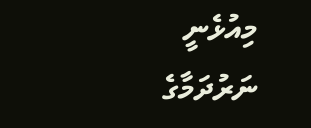މިއުޅެނީ ނަރުދަމާގެ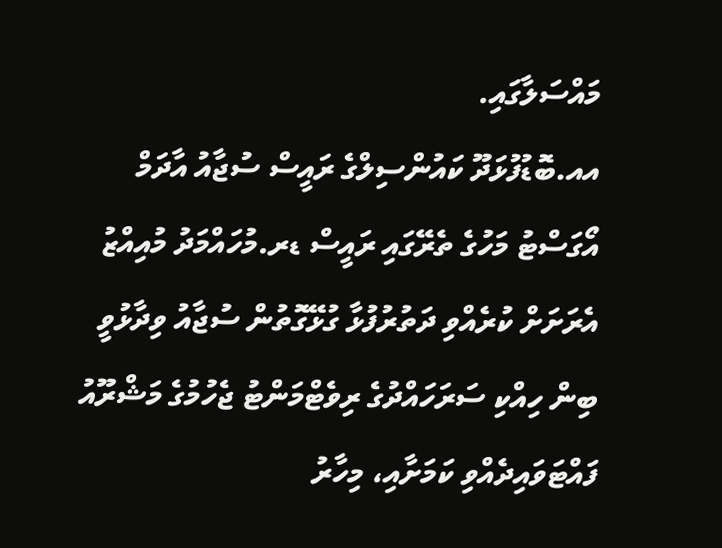މައްސަލާގައި.
އއ.ބޮޑުފުޅަދޫ ކައުންސިލްގެ ރައީސް ސުޖާއު އާދަމް
އޯގަސްޓު މަހުގެ ތެރޭގައި ރައީސް ޑރ.މުހައްމަދު މުއިއްޒު އެރަށަށް ކުރެއްވި ދަތުރުފުޅާ ގުޅޭގޮތުން ސުޖާއު ވިދާޅުވީ ބިން ހިއްކި ސަރަހައްދުގެ ރިވެޓްމަންޓު ޖެހުމުގެ މަޝްރޫއު ފައްޓަވައިދެއްވި ކަމަށާއި، މިހާރު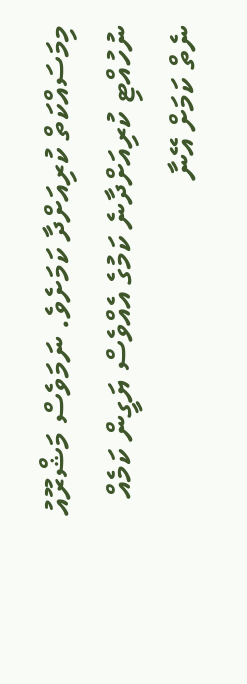މިމަސައްކަތް ކުރިއަށްދާ ކަމަށެވެ. ނަމަވެސް މަޝްރޫއު ނުހުއްޓި ކުރިއަށްދާނެ ކަމުގެ އެއްވެސް ޔަގީން ކަމެއް ނެތް ކަމަށް އޭނާ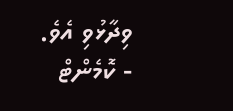ވިދާޅުވި އެވެ.
- ކޮމެންޓް